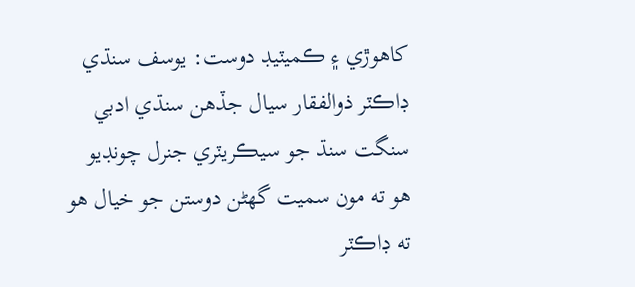کاهوڙي ۽ ڪميٽيڊ دوست: يوسف سنڌي
ڊاڪٽر ذوالفقار سيال جڏهن سنڌي ادبي سنگت سنڌ جو سيڪريٽري جنرل چونڊيو هو ته مون سميت گهڻن دوستن جو خيال هو ته ڊاڪٽر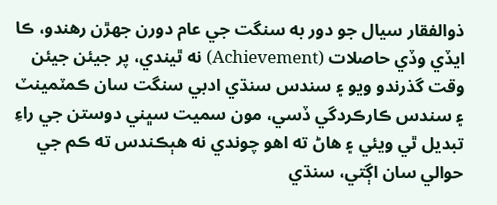ذوالفقار سيال جو دور به سنگت جي عام دورن جهڙن رهندو، ڪا ايڏي وڏي حاصلات (Achievement) نه ٿيندي، پر جيئن جيئن وقت گذرندو ويو ۽ سندس سنڌي ادبي سنگت سان ڪمٽمينٽ ۽ سندس ڪارڪردگي ڏسي، مون سميت سڀني دوستن جي راءِ تبديل ٿي ويئي ۽ هاڻ ته اهو چوندي نه هٻڪندس ته ڪم جي حوالي سان اڳتي، سنڌي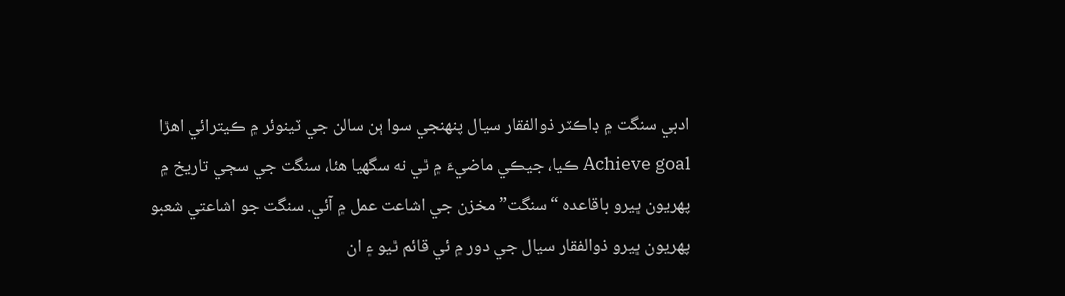ادبي سنگت ۾ ڊاڪٽر ذوالفقار سيال پنهنجي سوا ٻن سالن جي ٽينوئر ۾ ڪيترائي اهڙا Achieve goal ڪيا، جيڪي ماضيءَ ۾ ٿي نه سگهيا هئا، سنگت جي سڄي تاريخ ۾ پهريون ڀيرو باقاعده “سنگت” مخزن جي اشاعت عمل ۾ آئي. سنگت جو اشاعتي شعبو پهريون ڀيرو ذوالفقار سيال جي دور ۾ ئي قائم ٿيو ۽ ان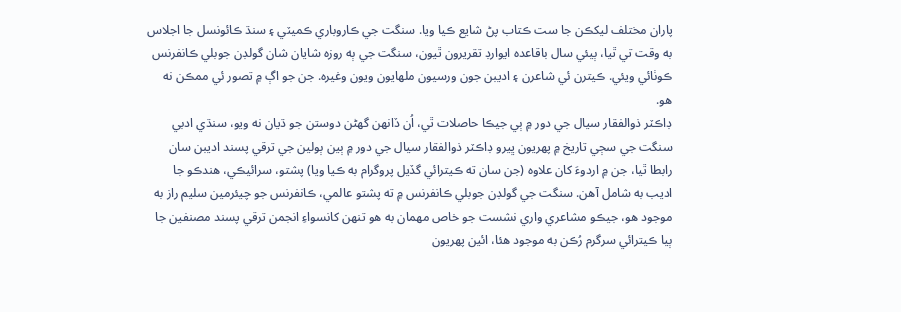پاران مختلف ليکڪن جا ست ڪتاب پڻ شايع ڪيا ويا. سنگت جي ڪاروباري ڪميٽي ۽ سنڌ ڪائونسل جا اجلاس به وقت تي ٿيا، ٻيئي سال باقاعده ايوارڊ تقريرون ٿيون، سنگت جي ٻه روزه شايان شان گولڊن جوبلي ڪانفرنس ڪوٺائي ويئي. ڪيترن ئي شاعرن ۽ اديبن جون ورسيون ملهايون ويون وغيره. جن جو اڳ ۾ تصور ئي ممڪن نه هو.
ڊاڪٽر ذوالفقار سيال جي دور ۾ ٻي جيڪا حاصلات ٿي، اُن ڏانهن گهڻن دوستن جو ڌيان نه ويو، سنڌي ادبي سنگت جي سڄي تاريخ ۾ پهريون ڀيرو ڊاڪٽر ذوالفقار سيال جي دور ۾ ٻين ٻولين جي ترقي پسند اديبن سان رابطا ٿيا، جن ۾ اردوءَ کان علاوه (جن سان ته ڪيترائي گڏيل پروگرام به ڪيا ويا) پشتو، سرائيڪي، هندڪو جا اديب به شامل آهن. سنگت جي گولڊن جوبلي ڪانفرنس ۾ ته پشتو عالمي، ڪانفرنس جو چيئرمين سليم راز به موجود هو، جيڪو مشاعري واري نشست جو خاص مهمان به هو تنهن کانسواءِ انجمن ترقي پسند مصنفين جا ٻيا ڪيترائي سرگرم رُڪن به موجود هئا، ائين پهريون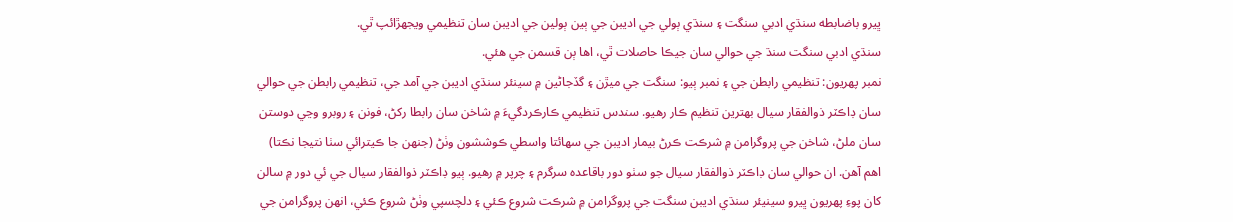ڀيرو باضابطه سنڌي ادبي سنگت ۽ سنڌي ٻولي جي اديبن جي ٻين ٻولين جي اديبن سان تنظيمي ويجهڙائپ ٿي.
سنڌي ادبي سنگت سنڌ جي حوالي سان جيڪا حاصلات ٿي، اها ٻن قسمن جي هئي.
نمبر پهريون: تنظيمي رابطن جي ۽ نمبر ٻيو: سنگت جي ميڙن ۽ گڏجاڻين ۾ سينئر سنڌي اديبن جي آمد جي، تنظيمي رابطن جي حوالي سان ڊاڪٽر ذوالفقار سيال بهترين تنظيم ڪار رهيو. سندس تنظيمي ڪارڪردگيءَ ۾ شاخن سان رابطا رکڻ، فونن ۽ روبرو وڃي دوستن سان ملڻ، شاخن جي پروگرامن ۾ شرڪت ڪرڻ بيمار اديبن جي سهائتا واسطي ڪوششون وٺڻ (جنهن جا ڪيترائي سٺا نتيجا نڪتا) اهم آهن. ان حوالي سان ڊاڪٽر ذوالفقار سيال جو سٺو دور باقاعده سرگرم ۽ چرپر ۾ رهيو. ٻيو ڊاڪٽر ذوالفقار سيال جي ئي دور ۾ سالن کان پوءِ پهريون ڀيرو سينيئر سنڌي اديبن سنگت جي پروگرامن ۾ شرڪت شروع ڪئي ۽ دلچسپي وٺڻ شروع ڪئي، انهن پروگرامن جي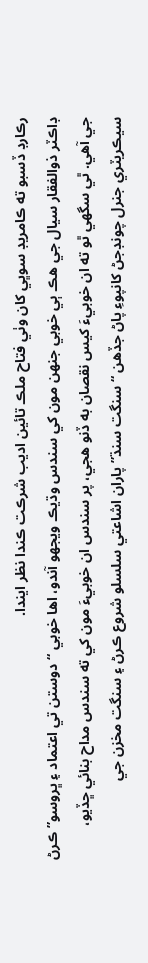رڪارڊ ڏسبو ته ڪامريڊ سوڀي کان وٺي فتاح ملڪ تائين اديب شرڪت ڪندا نظر ايندا.
ڊاڪٽر ذوالفقار سيال جي هڪ ٻي خوبي جنهن مون کي سندس وڌيڪ ويجهو آندو، اها خوبي “دوستن تي اعتماد ۽ ڀروسو” ڪرڻ جي آهي. ٿي سگهي ٿو ته ان خوبيءَ کيس نقصان به ڏنو هجي، پر سندس ان خوبيءَ مون کي ته سندس مداح بنائي ڇڏيو، سيڪريٽري جنرل چونڊجڻ کانپوءِ پاڻ جڏهن “سنگت سنڌ” پاران اشاعتي سلسلو شروع ڪرڻ ۽ سنگت مخزن جي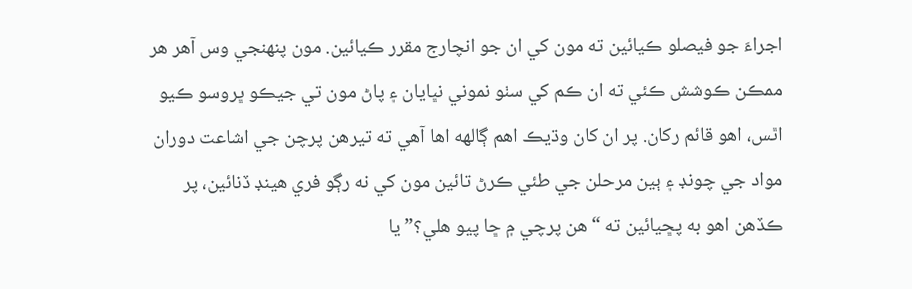اجراءَ جو فيصلو ڪيائين ته مون کي ان جو انچارج مقرر ڪيائين. مون پنهنجي وس آهر هر ممڪن ڪوشش ڪئي ته ان ڪم کي سٺو نموني نڀايان ۽ پاڻ مون تي جيڪو ڀروسو ڪيو اٿس، اهو قائم رکان. پر ان کان وڌيڪ اهم ڳالهه اها آهي ته تيرهن پرچن جي اشاعت دوران مواد جي چونڊ ۽ ٻين مرحلن جي طئي ڪرڻ تائين مون کي نه رڳو فري هينڊ ڏنائين، پر ڪڏهن اهو به پڇيائين ته “هن پرچي ۾ ڇا پيو هلي؟” يا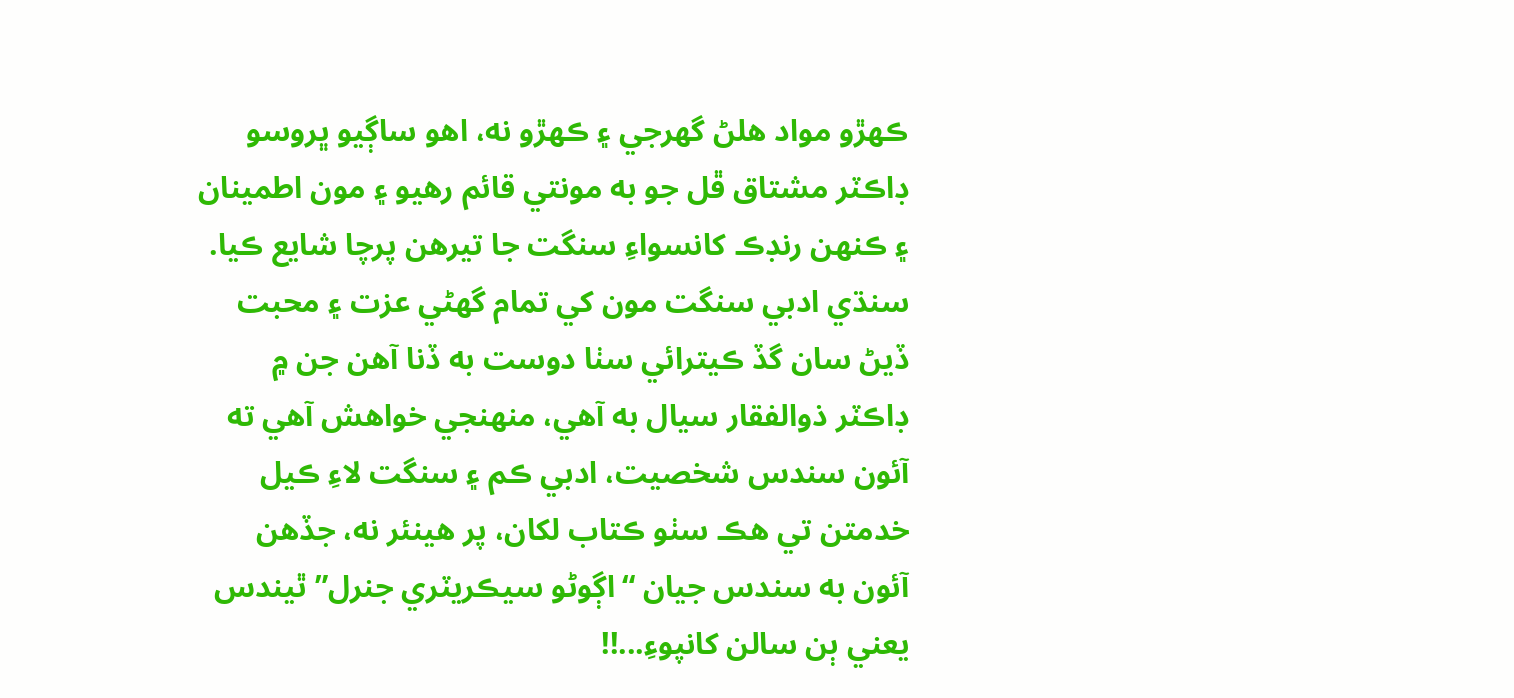ڪهڙو مواد هلڻ گهرجي ۽ ڪهڙو نه، اهو ساڳيو ڀروسو ڊاڪٽر مشتاق ڦل جو به مونتي قائم رهيو ۽ مون اطمينان ۽ ڪنهن رنڊڪ کانسواءِ سنگت جا تيرهن پرچا شايع ڪيا.
سنڌي ادبي سنگت مون کي تمام گهڻي عزت ۽ محبت ڏيڻ سان گڏ ڪيترائي سٺا دوست به ڏنا آهن جن ۾ ڊاڪٽر ذوالفقار سيال به آهي، منهنجي خواهش آهي ته آئون سندس شخصيت، ادبي ڪم ۽ سنگت لاءِ ڪيل خدمتن تي هڪ سٺو ڪتاب لکان، پر هينئر نه، جڏهن آئون به سندس جيان “اڳوڻو سيڪريٽري جنرل” ٿيندس يعني ٻن سالن کانپوءِ...!!